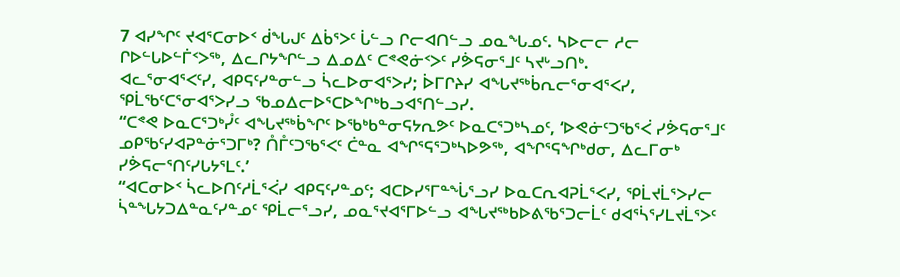7 ᐊᓯᖏᑦ ᔪᐊᕐᑕᓂᐅᑉ ᑰᖓᒍᑦ ᐃᑳᕐᐳᑦ ᒑᓪᓗ ᒋᓕᐊᑎᓪᓗ ᓄᓇᖓᓄᑦ. ᓴᐅᓕᓕ ᓱᓕ ᒋᐅᓪᒐᐅᓪᒦᑉᐳᖅ, ᐃᓚᒋᔭᖏᓪᓗ ᐃᓄᐃᑦ ᑕᕝᕙᓃᑉᐳᑦ ᓯᕘᕋᓂᕐᒧᑦ ᓴᔪᒡᓗᑎᒃ.
ᐊᓚᕐᓂᐊᕐᐸᑦᓯ, ᐊᑭᕋᑦᓯᓐᓂᓪᓗ ᓵᓚᐅᓂᐊᕐᐳᓯ; ᐆᒥᒋᔨᓯ ᐊᖓᔪᖅᑳᕆᓕᕐᓂᐊᕐᐸᓯ, ᕿᒫᖃᑦᑕᕐᓂᐊᕐᐳᓯᓗ ᖃᓄᐃᓕᐅᕐᑕᐅᖏᒃᑲᓗᐊᕐᑎᓪᓗᓯ.
“ᑕᕝᕙ ᐅᓇᑕᕐᑐᒃᓮᑦ ᐊᖓᔪᖅᑳᖏᑦ ᐅᖃᒃᑲᓐᓂᕋᔭᕆᕗᑦ ᐅᓇᑕᕐᑐᒃᓴᓄᑦ, ‘ᐅᕙᓃᑦᑐᖃᕐᐹ ᓯᕘᕋᓂᕐᒧᑦ ᓄᑭᖃᑦᓯᐊᕈᓐᓃᕐᑐᒥᒃ? ᑍᒤᑦᑐᖃᕐᐸᑦ ᑖᓐᓇ ᐊᖏᕐᕋᕐᑐᒃᓴᐅᕗᖅ, ᐊᖏᕐᕋᖏᒃᑯᓂ, ᐃᓚᒥᓂᒃ ᓯᕘᕋᓕᕐᑎᑦᓯᒐᔭᕐᒪᑦ.’
“ᐊᑕᓂᐅᑉ ᓵᓚᐅᑎᑦᓱᒫᕐᐹᓯ ᐊᑭᕋᑦᓯᓐᓄᑦ; ᐊᑕᐅᓯᕐᒥᓐᖔᕐᓗᓯ ᐅᓇᑕᕆᐊᕈᒫᕐᐸᓯ, ᕿᒫᔪᒫᕐᐳᓯᓕ ᓵᓐᖓᔭᑐᐃᓐᓇᑦᓯᓐᓄᑦ ᕿᒫᓕᕐᓗᓯ, ᓄᓇᕐᔪᐊᕐᒥᐅᓪᓗ ᐊᖓᔪᖅᑲᐅᕕᖃᕐᑐᓕᒫᑦ ᑯᐊᕐᓵᕐᓯᒪᔪᒫᕐᐳᑦ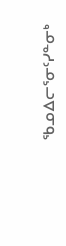ᖃᓄᐃᓕᕐᓂᑦᓯᓐᓂᒃ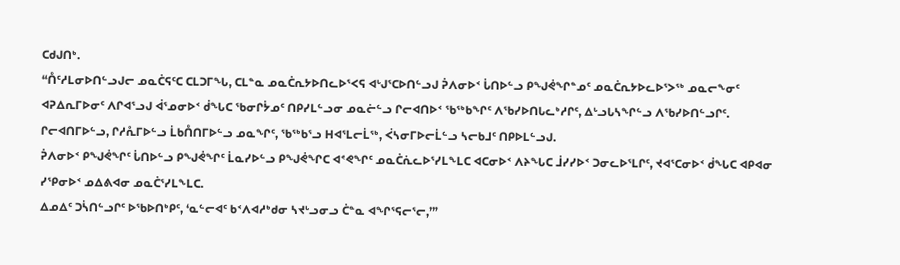ᑕᑯᒍᑎᒃ.
“ᑍᑦᓱᒪᓂᐅᑎᓪᓗᒍᓕ ᓄᓇᑖᕋᑦᑕ ᑕᒪᑐᒥᖓ, ᑕᒪᓐᓇ ᓄᓇᑖᕆᔭᐅᑎᓚᐅᕐᐸᕋ ᐊᒡᒍᕐᑕᐅᑎᓪᓗᒍ ᕉᐱᓂᐅᑉ ᒑᑎᐅᓪᓗ ᑭᖑᕚᖏᓐᓄᑦ ᓄᓇᑖᕆᔭᐅᓚᐅᕐᐳᖅ ᓄᓇᓕᖕᓂᑦ ᐊᕈᐃᕆᒥᐅᓂᑦ ᐱᒋᐊᕐᓗᒍ ᐋᕐᓄᓂᐅᑉ ᑰᖓᑕ ᖃᓂᒋᔮᓄᑦ ᑎᑭᓯᒪᓪᓗᓂ ᓄᓇᓖᓪᓗ ᒋᓕᐊᑎᐅᑉ ᖃᖅᑲᖏᑦ ᐱᖃᓯᐅᑎᒐᓚᒃᓱᒋᑦ, ᐃᒡᓗᒐᓴᖏᓪᓗ ᐱᖃᓯᐅᑎᓪᓗᒋᑦ.
ᒋᓕᐊᑎᒥᐅᓪᓗ, ᒋᓱᕅᒥᐅᓪᓗ ᒫᑲᑍᑎᒥᐅᓪᓗ ᓄᓇᖏᑦ, ᖃᖅᑲᕐᓗ ᕼᐊᕐᒪᓕᒫᖅ, ᐹᓴᓂᒥᐅᓕᒫᓪᓗ ᓴᓕᑲᒧᑦ ᑎᑭᐅᒪᓪᓗᒍ.
ᕉᐱᓂᐅᑉ ᑭᖑᕚᖏᑦ ᒑᑎᐅᓪᓗ ᑭᖑᕚᖏᑦ ᒫᓇᓯᐅᓪᓗ ᑭᖑᕚᖏᑕ ᐊᕝᕙᖏᑦ ᓄᓇᑖᕇᓚᐅᕐᓯᒪᖕᒪᑕ ᐊᑕᓂᐅᑉ ᐱᔨᖓᑕ ᒨᓯᓯᐅᑉ ᑐᓂᓚᐅᕐᒪᒋᑦ, ᔪᐊᕐᑕᓂᐅᑉ ᑰᖓᑕ ᐊᑭᐊᓂ ᓯᕿᓂᐅᑉ ᓄᐃᕕᐊᓂ ᓄᓇᑖᕐᓯᒪᖕᒪᑕ.
ᐃᓄᐃᑦ ᑐᓵᑎᓪᓗᒋᑦ ᐅᖃᐅᑎᒃᑭᑦ, ‘ᓇᓪᓕᐊᑦ ᑲᑉᐱᐊᓱᒃᑯᓂ ᓴᔪᒡᓗᓂᓗ ᑖᓐᓇ ᐊᖏᕐᕋᓕᕐᓕ,’”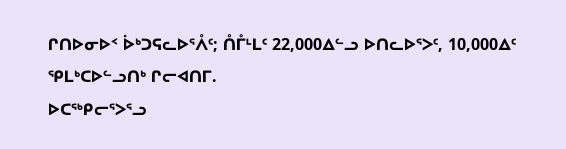ᒋᑎᐅᓂᐅᑉ ᐆᒃᑐᕋᓚᐅᕐᐰᑦ; ᑍᒤᒻᒪᑦ 22,000ᐃᓪᓗ ᐅᑎᓚᐅᕐᐳᑦ, 10,000ᐃᑦ ᕿᒪᒃᑕᐅᓪᓗᑎᒃ ᒋᓕᐊᑎᒥ.
ᐅᑕᖅᑭᓕᕐᐳᕐᓗ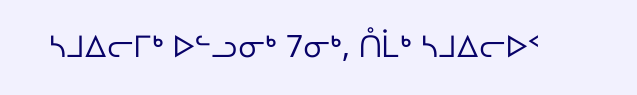ᓴᒧᐃᓕᒥᒃ ᐅᓪᓗᓂᒃ 7ᓂᒃ, ᑍᒫᒃ ᓴᒧᐃᓕᐅᑉ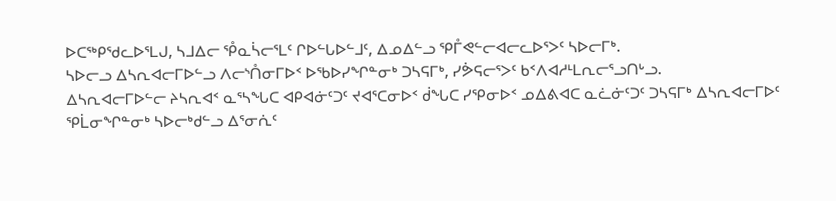ᐅᑕᖅᑭᖁᓚᐅᕐᒪᒍ, ᓴᒧᐃᓕ ᕾᓇᓵᓕᕐᒪᑦ ᒋᐅᓪᒐᐅᓪᒧᑦ, ᐃᓄᐃᓪᓗ ᕿᒤᕙᓪᓕᐊᓕᓚᐅᕐᐳᑦ ᓴᐅᓕᒥᒃ.
ᓴᐅᓕᓗ ᐃᓴᕆᐊᓕᒥᐅᓪᓗ ᐱᓕᔅᑍᓂᒥᐅᑉ ᐅᖃᐅᓯᖏᓐᓂᒃ ᑐᓴᕋᒥᒃ, ᓯᕘᕋᓕᕐᐳᑦ ᑲᑉᐱᐊᓱᒻᒪᕆᓕᕐᓗᑎᒡᓗ.
ᐃᓴᕆᐊᓕᒥᐅᓪᓕ ᔨᓴᕆᐊᑉ ᓇᕐᓴᖓᑕ ᐊᑭᐊᓃᑦᑐᑦ ᔪᐊᕐᑕᓂᐅᑉ ᑰᖓᑕ ᓯᕿᓂᐅᑉ ᓄᐃᕕᐊᑕ ᓇᓛᓃᑦᑐᑦ ᑐᓴᕋᒥᒃ ᐃᓴᕆᐊᓕᒥᐅᑦ ᕿᒫᓂᖏᓐᓂᒃ ᓴᐅᓕᒃᑯᓪᓗ ᐃᕐᓂᕇᑦ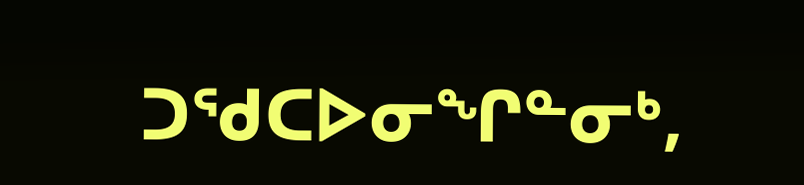ᑐᖁᑕᐅᓂᖏᓐᓂᒃ,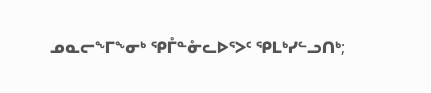ᓄᓇᓕᖕᒥᖕᓂᒃ ᕿᒤᓐᓁᓚᐅᕐᐳᑦ ᕿᒪᒃᓯᓪᓗᑎᒃ;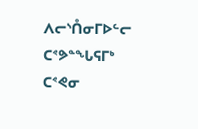ᐱᓕᔅᑍᓂᒥᐅᓪᓕ ᑕᕝᕗᓐᖓᕋᒥᒃ ᑕᕝᕙᓂ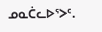ᓄᓇᑖᓚᐅᕐᐳᑦ.